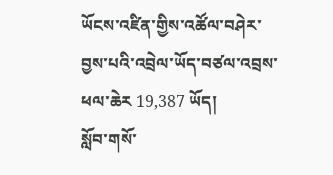ཡོངས་འཛིན་གྱིས་འཚོལ་བཤེར་བྱས་པའི་འབྲེལ་ཡོད་བཙལ་འབྲས་ཕལ་ཆེར 19,387 ཡོད།
སློབ་གསོ་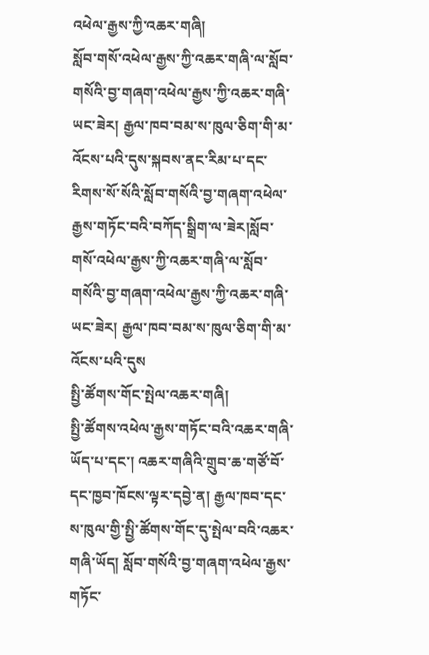འཕེལ་རྒྱས་ཀྱི་འཆར་གཞི།
སློབ་གསོ་འཕེལ་རྒྱས་ཀྱི་འཆར་གཞི་ལ་སློབ་གསོའི་བྱ་གཞག་འཕེལ་རྒྱས་ཀྱི་འཆར་གཞི་ཡང་ཟེར། རྒྱལ་ཁབ་བམ་ས་ཁུལ་ཅིག་གི་མ་འོངས་པའི་དུས་སྐབས་ནང་རིམ་པ་དང་རིགས་སོ་སོའི་སློབ་གསོའི་བྱ་གཞག་འཕེལ་རྒྱས་གཏོང་བའི་བཀོད་སྒྲིག་ལ་ཟེར།སློབ་གསོ་འཕེལ་རྒྱས་ཀྱི་འཆར་གཞི་ལ་སློབ་གསོའི་བྱ་གཞག་འཕེལ་རྒྱས་ཀྱི་འཆར་གཞི་ཡང་ཟེར། རྒྱལ་ཁབ་བམ་ས་ཁུལ་ཅིག་གི་མ་འོངས་པའི་དུས
སྤྱི་ཚོགས་གོང་སྤེལ་འཆར་གཞི།
སྤྱི་ཚོགས་འཕེལ་རྒྱས་གཏོང་བའི་འཆར་གཞི་ཡོད་པ་དང་། འཆར་གཞིའི་གྲུབ་ཆ་གཙོ་བོ་དང་ཁྱབ་ཁོངས་ལྟར་དབྱེ་ན། རྒྱལ་ཁབ་དང་ས་ཁུལ་གྱི་སྤྱི་ཚོགས་གོང་དུ་སྤེལ་བའི་འཆར་གཞི་ཡོད། སློབ་གསོའི་བྱ་གཞག་འཕེལ་རྒྱས་གཏོང་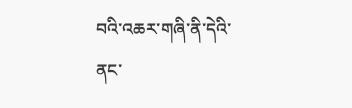བའི་འཆར་གཞི་ནི་དེའི་ནང་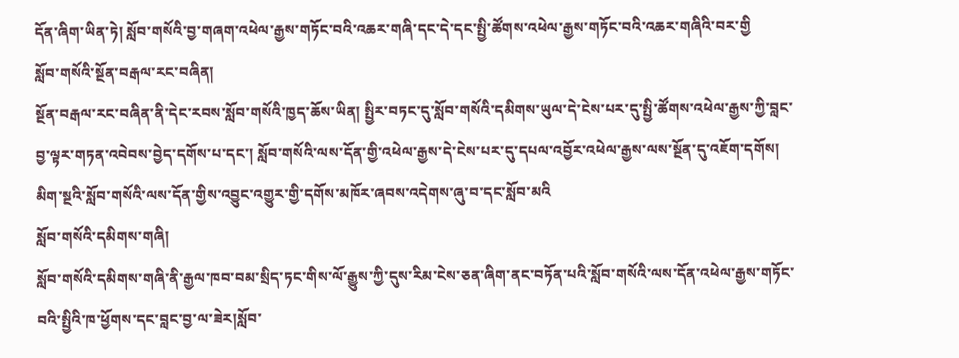དོན་ཞིག་ཡིན་ཏེ། སློབ་གསོའི་བྱ་གཞག་འཕེལ་རྒྱས་གཏོང་བའི་འཆར་གཞི་དང་དེ་དང་སྤྱི་ཚོགས་འཕེལ་རྒྱས་གཏོང་བའི་འཆར་གཞིའི་བར་གྱི
སློབ་གསོའི་སྔོན་བརྒལ་རང་བཞིན།
སྔོན་བརྒལ་རང་བཞིན་ནི་དེང་རབས་སློབ་གསོའི་ཁྱད་ཆོས་ཡིན། སྤྱིར་བཏང་དུ་སློབ་གསོའི་དམིགས་ཡུལ་དེ་ངེས་པར་དུ་སྤྱི་ཚོགས་འཕེལ་རྒྱས་ཀྱི་བླང་བྱ་ལྟར་གཏན་འབེབས་བྱེད་དགོས་པ་དང་། སློབ་གསོའི་ལས་དོན་གྱི་འཕེལ་རྒྱས་དེ་ངེས་པར་དུ་དཔལ་འབྱོར་འཕེལ་རྒྱས་ལས་སྔོན་དུ་འཇོག་དགོས། མིག་སྔའི་སློབ་གསོའི་ལས་དོན་གྱིས་འབྱུང་འགྱུར་གྱི་དགོས་མཁོར་ཞབས་འདེགས་ཞུ་བ་དང་སློབ་མའི
སློབ་གསོའི་དམིགས་གཞི།
སློབ་གསོའི་དམིགས་གཞི་ནི་རྒྱལ་ཁབ་བམ་སྲིད་ཏང་གིས་ལོ་རྒྱུས་ཀྱི་དུས་རིམ་ངེས་ཅན་ཞིག་ནང་བཏོན་པའི་སློབ་གསོའི་ལས་དོན་འཕེལ་རྒྱས་གཏོང་བའི་སྤྱིའི་ཁ་ཕྱོགས་དང་བླང་བྱ་ལ་ཟེར།སློབ་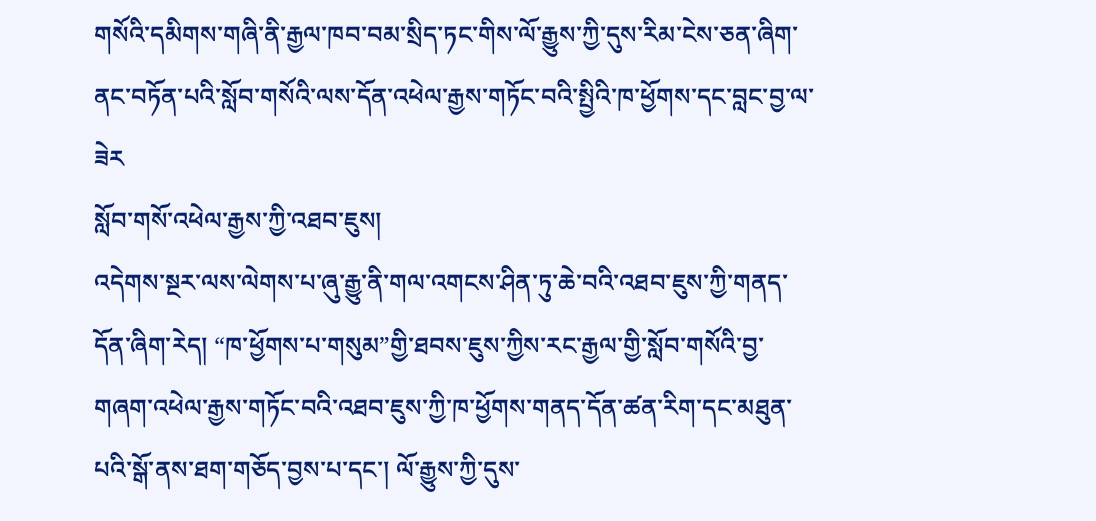གསོའི་དམིགས་གཞི་ནི་རྒྱལ་ཁབ་བམ་སྲིད་ཏང་གིས་ལོ་རྒྱུས་ཀྱི་དུས་རིམ་ངེས་ཅན་ཞིག་ནང་བཏོན་པའི་སློབ་གསོའི་ལས་དོན་འཕེལ་རྒྱས་གཏོང་བའི་སྤྱིའི་ཁ་ཕྱོགས་དང་བླང་བྱ་ལ་ཟེར
སློབ་གསོ་འཕེལ་རྒྱས་ཀྱི་འཐབ་ཇུས།
འདེགས་སྔར་ལས་ལེགས་པ་ཞུ་རྒྱུ་ནི་གལ་འགངས་ཤིན་ཏུ་ཆེ་བའི་འཐབ་ཇུས་ཀྱི་གནད་དོན་ཞིག་རེད། “ཁ་ཕྱོགས་པ་གསུམ”གྱི་ཐབས་ཇུས་ཀྱིས་རང་རྒྱལ་གྱི་སློབ་གསོའི་བྱ་གཞག་འཕེལ་རྒྱས་གཏོང་བའི་འཐབ་ཇུས་ཀྱི་ཁ་ཕྱོགས་གནད་དོན་ཚན་རིག་དང་མཐུན་པའི་སྒོ་ནས་ཐག་གཅོད་བྱས་པ་དང་། ལོ་རྒྱུས་ཀྱི་དུས་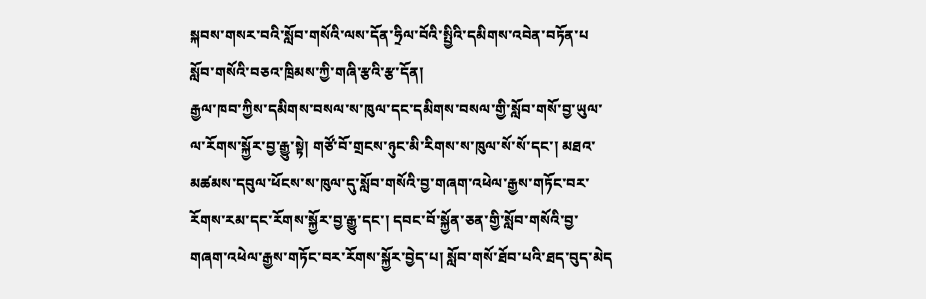སྐབས་གསར་བའི་སློབ་གསོའི་ལས་དོན་ཧྲིལ་བོའི་སྤྱིའི་དམིགས་འབེན་བཏོན་པ
སློབ་གསོའི་བཅའ་ཁྲིམས་ཀྱི་གཞི་རྩའི་རྩ་དོན།
རྒྱལ་ཁབ་ཀྱིས་དམིགས་བསལ་ས་ཁུལ་དང་དམིགས་བསལ་གྱི་སློབ་གསོ་བྱ་ཡུལ་ལ་རོགས་སྐྱོར་བྱ་རྒྱུ་སྟེ། གཙོ་བོ་གྲངས་ཉུང་མི་རིགས་ས་ཁུལ་སོ་སོ་དང་། མཐའ་མཚམས་དབུལ་ཕོངས་ས་ཁུལ་དུ་སློབ་གསོའི་བྱ་གཞག་འཕེལ་རྒྱས་གཏོང་བར་རོགས་རམ་དང་རོགས་སྐྱོར་བྱ་རྒྱུ་དང་། དབང་བོ་སྐྱོན་ཅན་གྱི་སློབ་གསོའི་བྱ་གཞག་འཕེལ་རྒྱས་གཏོང་བར་རོགས་སྐྱོར་བྱེད་པ། སློབ་གསོ་ཐོབ་པའི་ཐད་བུད་མེད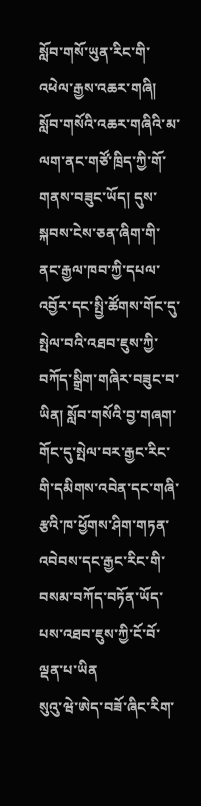སློབ་གསོ་ཡུན་རིང་གི་འཕེལ་རྒྱས་འཆར་གཞི།
སློབ་གསོའི་འཆར་གཞིའི་མ་ལག་ནང་གཙོ་ཁྲིད་ཀྱི་གོ་གནས་བཟུང་ཡོད། དུས་སྐབས་ངེས་ཅན་ཞིག་གི་ནང་རྒྱལ་ཁབ་ཀྱི་དཔལ་འབྱོར་དང་སྤྱི་ཚོགས་གོང་དུ་སྤེལ་བའི་འཐབ་ཇུས་ཀྱི་བཀོད་སྒྲིག་གཞིར་བཟུང་བ་ཡིན། སློབ་གསོའི་བྱ་གཞག་གོང་དུ་སྤེལ་བར་རྒྱང་རིང་གི་དམིགས་འབེན་དང་གཞི་རྩའི་ཁ་ཕྱོགས་ཤིག་གཏན་འབེབས་དང་རྒྱང་རིང་གི་བསམ་བཀོད་བཏོན་ཡོད་པས་འཐབ་ཇུས་ཀྱི་ངོ་བོ་ལྡན་པ་ཡིན
སུའུ་ཝེ་ཨེད་བཟོ་ཞིང་རིག་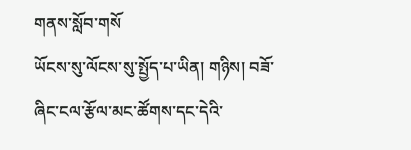གནས་སློབ་གསོ
ཡོངས་སུ་ལོངས་སུ་སྤྱོད་པ་ཡིན། གཉིས། བཟོ་ཞིང་ངལ་རྩོལ་མང་ཚོགས་དང་དེའི་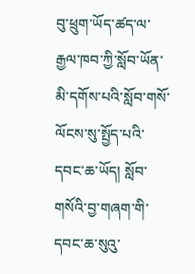བུ་ཕྲུག་ཡོད་ཚད་ལ་རྒྱལ་ཁབ་ཀྱི་སློབ་ཡོན་མི་དགོས་པའི་སློབ་གསོ་ལོངས་སུ་སྤྱོད་པའི་དབང་ཆ་ཡོད། སློབ་གསོའི་བྱ་གཞག་གི་དབང་ཆ་སུའུ་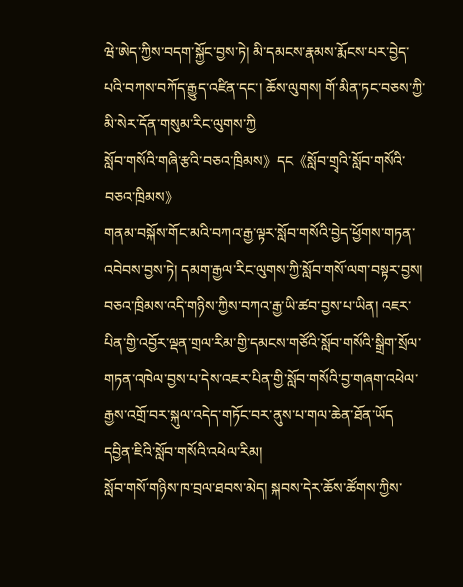ཝེ་ཨེད་ཀྱིས་བདག་སྐྱོང་བྱས་ཏེ། མི་དམངས་རྣམས་རྨོངས་པར་བྱེད་པའི་བཀས་བཀོད་རྒྱུད་འཛིན་དང་། ཆོས་ལུགས། གོ་མིན་ཏང་བཅས་ཀྱི་མི་སེར་དོན་གསུམ་རིང་ལུགས་ཀྱི
སློབ་གསོའི་གཞི་རྩའི་བཅའ་ཁྲིམས》དང《སློབ་གྲྭའི་སློབ་གསོའི་བཅའ་ཁྲིམས》
གནམ་བསྐོས་གོང་མའི་བཀའ་རྒྱ་ལྟར་སློབ་གསོའི་བྱེད་ཕྱོགས་གཏན་འབེབས་བྱས་ཏེ། དམག་རྒྱལ་རིང་ལུགས་ཀྱི་སློབ་གསོ་ལག་བསྟར་བྱས། བཅའ་ཁྲིམས་འདི་གཉིས་ཀྱིས་བཀའ་རྒྱ་ཡི་ཚབ་བྱས་པ་ཡིན། འཇར་པིན་གྱི་འབྱོར་ལྡན་གྲལ་རིམ་གྱི་དམངས་གཙོའི་སློབ་གསོའི་སྒྲིག་སྲོལ་གཏན་འཁེལ་བྱས་པ་དེས་འཇར་པིན་གྱི་སློབ་གསོའི་བྱ་གཞག་འཕེལ་རྒྱས་འགྲོ་བར་སྐུལ་འདེད་གཏོང་བར་ནུས་པ་གལ་ཆེན་ཐོན་ཡོད
དབྱིན་ཇིའི་སློབ་གསོའི་འཕེལ་རིམ།
སློབ་གསོ་གཉིས་ཁ་བྲལ་ཐབས་མེད། སྐབས་དེར་ཆོས་ཚོགས་ཀྱིས་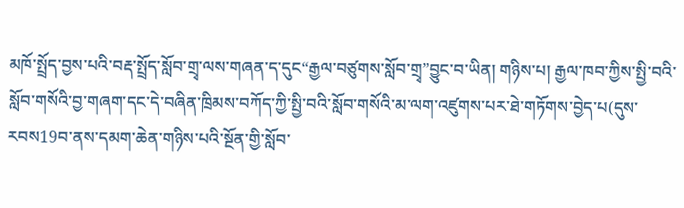མཁོ་སྤྲོད་བྱས་པའི་བརྡ་སྤྲོད་སློབ་གྲྭ་ལས་གཞན་ད་དུང“རྒྱལ་བཙུགས་སློབ་གྲྭ”བྱུང་བ་ཡིན། གཉིས་པ། རྒྱལ་ཁབ་ཀྱིས་སྤྱི་བའི་སློབ་གསོའི་བྱ་གཞག་དང་དེ་བཞིན་ཁྲིམས་བཀོད་ཀྱི་སྤྱི་བའི་སློབ་གསོའི་མ་ལག་འཛུགས་པར་ཐེ་གཏོགས་བྱེད་པ(དུས་རབས19བ་ནས་དམག་ཆེན་གཉིས་པའི་སྔོན་གྱི་སློབ་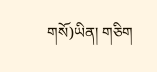གསོ)ཡིན། གཅིག